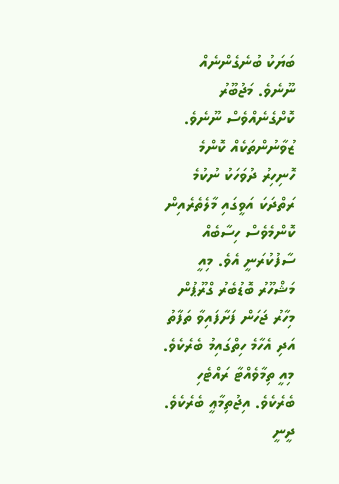ބަޔަކު ބުނެގެންނެއް ނޫނެވެ. މަޖުބޫރު ކޮށްގެނެއްވެސް ނޫނެވެ. ޒުވާނުންތަކެއް ކޮންމެ ހޮނިހިރު ދުވަހަކު ނުކުމެ ރަތްދަކަ އަވީގައި މާލެތެރެއިން ކޮންމެވެސް ހިސާބެއް ސާފުކުރަނީ އެވެ. މިއީ މަޝްހޫރު ބޮޑުބެރު ގްރޫޕުން މިހާރު ޖަހަން ފަށާފައިވާ ތަފާތު އަދި އެހާމެ ހިތްގައިމު ބެރެކެވެ. މިއީ ތިމާވެއްޓާ ރައްޓެހި ބެރެކެވެ. އިޖުތިމާޢީ ބެރެކެވެ. ދީނީ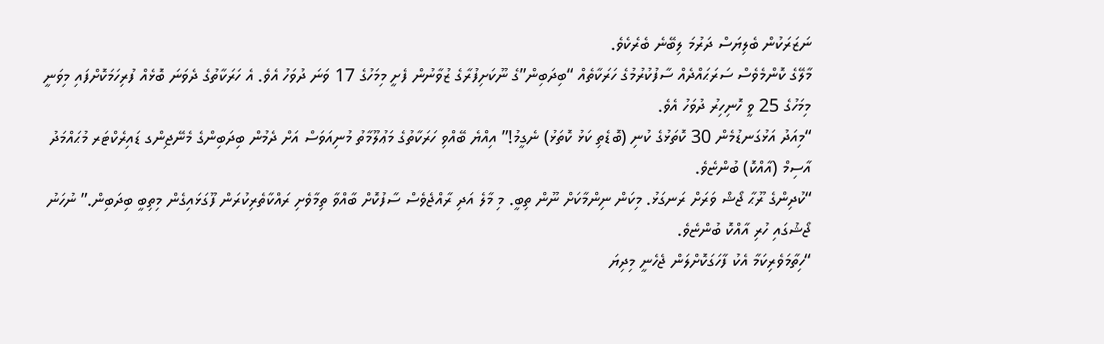ނަޒަރަކުން ބެލިޔަސް ދަރުމަ ލިބޭނެ ބެރެކެވެ.
މާލޭގެ ކޮންމެވެސް ސަރަޙައްދެއް ސާފުކުރުމުގެ ހަރަކާތެއް “ބިދަބިން”ގެ ނޫކަށިފުރާގެ ޒުވާނުން ފެށީ މިމަހުގެ 17 ވަނަ ދުވަހު އެވެ. އެ ހަރަކާތުގެ ދެވަނަ ބޮޅެއް ފުރިހަމަކޮށްފައި މިވަނީ މިމަހުގެ 25 ވީ ހޮނިހިރު ދުވަހު އެވެ.
“މިއަދު އަޅުގަނޑުމެން 30 ކޮތަޅުގެ ކުނި (ބޮޑެތި ކަޅު ކޮތަޅު) ނެގީމު!” އިއްޔެ ބޭއްވި ހަރަކާތުގެ މަޢުލޫމާތު މުނިއަވަސް އަށް ދެމުން ބިދަބިންގެ މެނޭޖިންގ ޑައިރެކްޓަރ މުޙައްމަދު އާސިމް (އާއްކޮ) ބުންޏެވެ.
“ކުދިންގެ ރޫޙާ ޖޯޝް ވަރަށް ރަނގަޅު. މިކަން ނިންމާކަށް ނޫން ތިބީ. މި މާލެ އަދި ރާއްޖެވެސް ސާފުކޮށް ބާއްވާ ތިމާވެށި ރައްކާތެރިކުރަން ފޫގަޅައިގެން މިތިބީ ބިދަބިން.” ނުހަނު ޖޯޝުގައި ހުރި އާއްކޮ ބުންޏެވެ.
“ހިތާމަވެރިކަމާ އެކު ފާހަގަކޮށްލަން ޖެހެނީ މިދިޔަ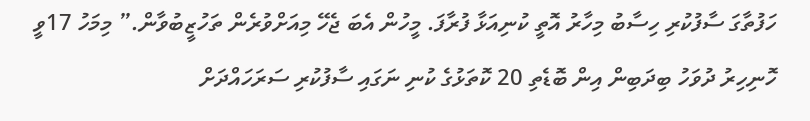ހަފުތާގަ ސާފުކުރި ހިސާބު މިހާރު އޮތީ ކުނިއަޅާ ފުރާފަ. މީހުން އެބަ ޖެހޭ މިއަށްވުރެން ތަހުޒީބުވާން.” މިމަހު 17ވީ ހޮނިހިރު ދުވަހު ބިދަބިން އިން ބޮޑެތި 20 ކޮތަޅުގެ ކުނި ނަގައި ސާފުކުރި ސަރަހައްދަށް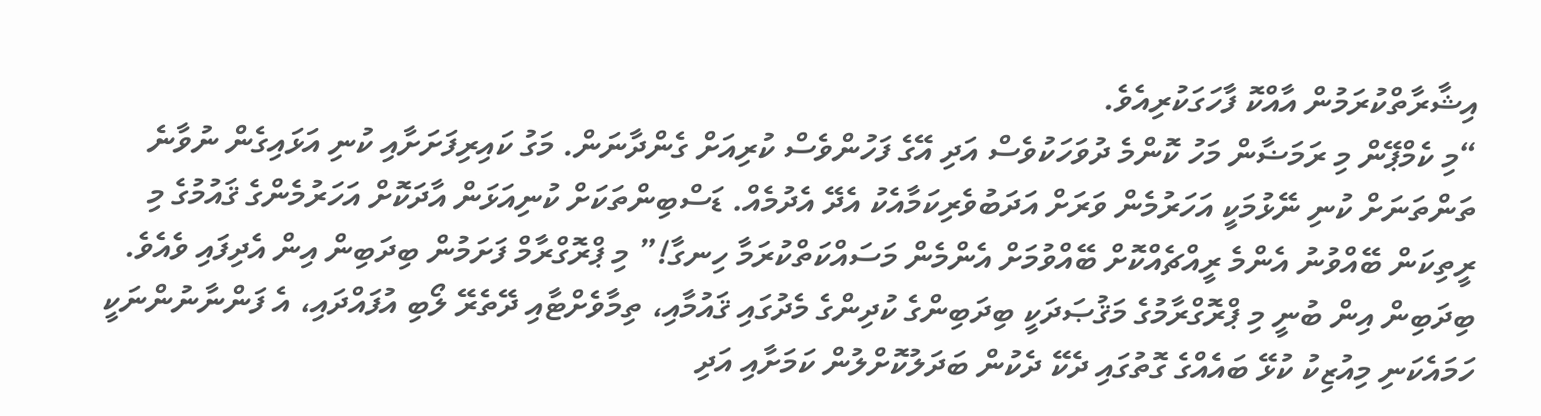އިޝާރާތްކުރަމުން އާއްކޮ ފާހަގަކުރިއެވެ.
“މި ކެމްޕޭން މި ރަމަޟާން މަހު ކޮންމެ ދުވަހަކުވެސް އަދި އޭގެ ފަހުންވެސް ކުރިއަށް ގެންދާނަން. މަގު ކައިރިފަށަށާއި ކުނި އަޅައިގެން ނުވާނެ ތަންތަނަށް ކުނި ނޭޅުމަކީ އަހަރުމެން ވަރަށް އަދަބުވެރިކަމާއެކު އެދޭ އެދުމެއް. ޑަސްބިންތަކަށް ކުނިއަޅަން އާދަކޮށް އަހަރުމެންގެ ޤައުމުގެ މި ރީތިކަން ބޭއްވުނު އެންމެ ރީއްޗެއްކޮށް ބޭއްވުމަށް އެންމެން މަސައްކަތްކުރަމާ ހިނގާ!” މި ޕްރޮގްރާމް ފަށަމުން ބިދަބިން އިން އެދިފައި ވެއެވެ.
ބިދަބިން އިން ބުނީ މި ޕްރޮގްރާމުގެ މަޤުޞަދަކީ ބިދަބިންގެ ކުދިންގެ މެދުގައި ޤައުމާއި، ތިމާވެށްޓާއި ދޭތެރޭ ލޯބި އުފައްދައި، އެ ފަންނާނުންނަކީ ހަމައެކަނި މިއުޒިކު ކުޅޭ ބައެއްގެ ގޮތުގައި ދެކޭ ދެކުން ބަދަލުކޮށްލުން ކަމަށާއި އަދި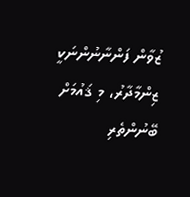ޒުވާން ފަންނާނުންނަކީ ޒިންމާދާރު، މި ޤައުމަށް ބޭނުންތެރި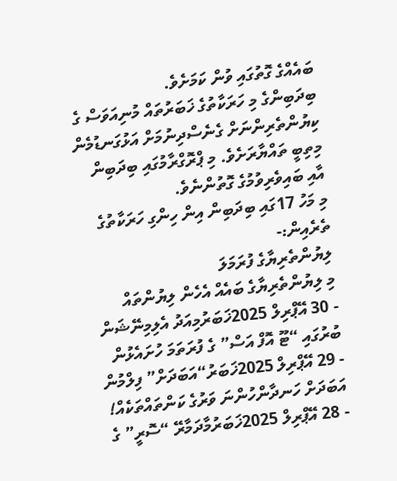ބައެއްގެ ގޮތުގައި ވުން ކަމަށެވެ.
ބިދަބިންގެ މި ހަރަކާތުގެ ޚަބަރުތައް މުނިއަވަސް ގެ ކިޔުންތެރިންނަށް ގެނެސްދިނުމަށް އަޅުގަނޑުމެން މިތިބީ ތައްޔާރަށެވެ. މި ޕްރޮގްރާމުގައި ބިދަބިން އާއި ބައިވެރިވުމުގެ ގޮތުންނެވެ.
މި މަހު 17ގައި ބިދަބިން އިން ހިންގި ހަރަކާތުގެ ތެރެއިން:-
ލިޔުންތެރިޔާގެ ފުރަމަލަ
މި ލިޔުންތެރިޔާގެ ބައެއް އެހެން ލިޔުންތައް
- 30 އޭޕްރިލް 2025ޚަބަރުމިއަދު އެލިމިނޭޝަން ބުރުގައި “ޓޫ އޮފް އަސް” ގެ ފުރަތަމަ ހުށައެޅުން
- 29 އޭޕްރިލް 2025ޚަބަރު“އަބަދަށް” ފިލްމުން އަބަދަށް ހަނދާންހުންނަ ވަރުގެ ކަންތައްތަކެއް!
- 28 އޭޕްރިލް 2025ޚަބަރުމާދަމާރޭ “ސޮރީ” ގެ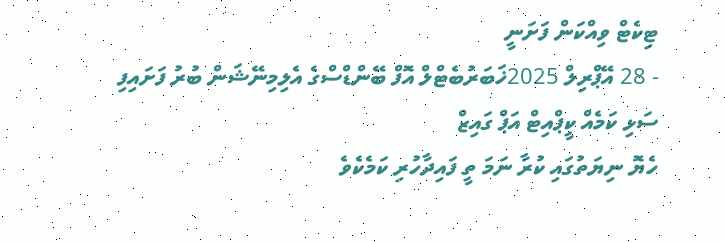ޓިކެޓް ވިއްކަން ފަށަނީ
- 28 އޭޕްރިލް 2025ޚަބަރުބެޓްލް އޮފް ބޭންޑްސްގެ އެލިމިނޭޝަން ބުރު ފަށައިފި
ސަޅި ކަމެއް ކީޕްއިޓް އަޕް ގައިޒް
ހެޔޮ ނިޔަތުގައި ކުރާ ނަމަ ތީ ފައިދާހުރި ކަމެކެވެ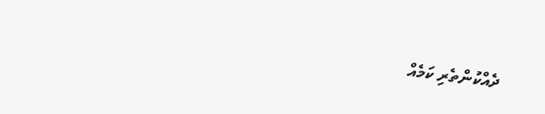ދެއްކުންތެރި ކަމެއް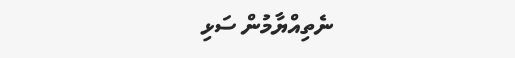ނެތިއްޔާމުން ސަޅި